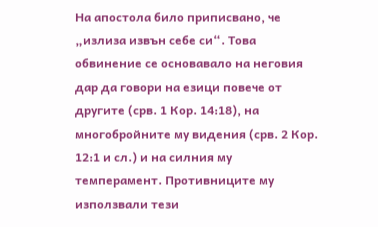На апостола било приписвано, че „излиза извън себе си“. Това обвинение се основавало на неговия дар да говори на езици повече от другите (срв. 1 Кор. 14:18), на многобройните му видения (срв. 2 Кор. 12:1 и сл.) и на силния му темперамент. Противниците му използвали тези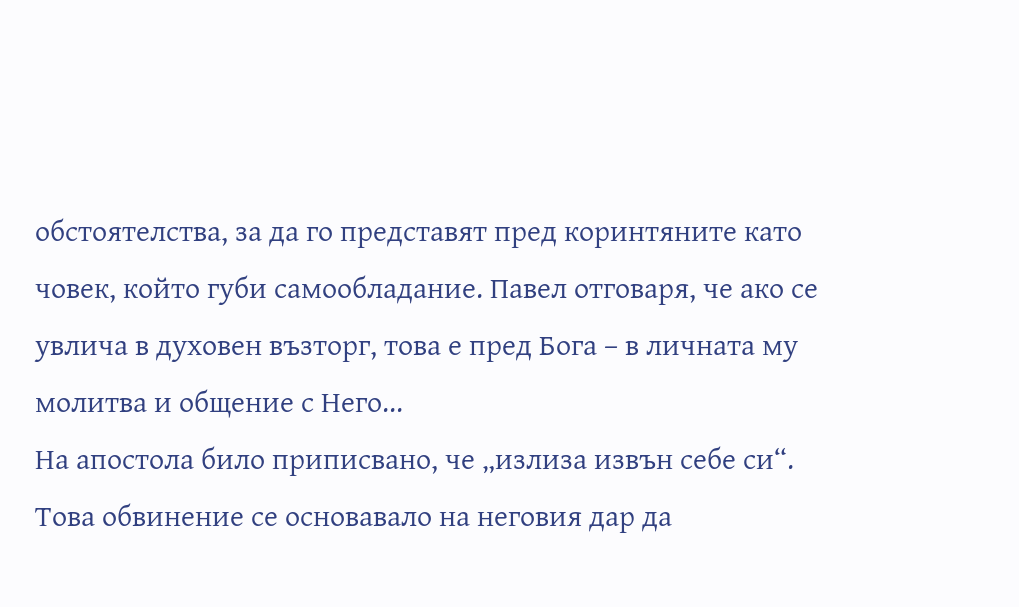обстоятелства, за да го представят пред коринтяните като човек, който губи самообладание. Павел отговаря, че ако се увлича в духовен възторг, това е пред Бога – в личната му молитва и общение с Него...
На апостола било приписвано, че „излиза извън себе си“. Това обвинение се основавало на неговия дар да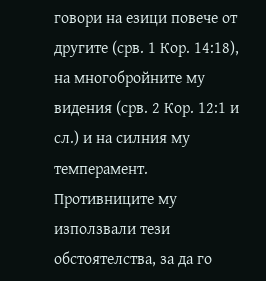говори на езици повече от другите (срв. 1 Кор. 14:18), на многобройните му видения (срв. 2 Кор. 12:1 и сл.) и на силния му темперамент. Противниците му използвали тези обстоятелства, за да го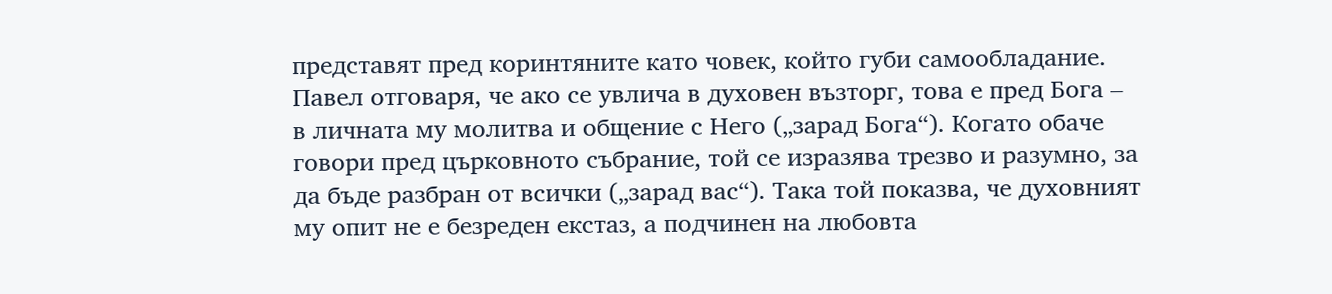представят пред коринтяните като човек, който губи самообладание.
Павел отговаря, че ако се увлича в духовен възторг, това е пред Бога – в личната му молитва и общение с Него („зарад Бога“). Когато обаче говори пред църковното събрание, той се изразява трезво и разумно, за да бъде разбран от всички („зарад вас“). Така той показва, че духовният му опит не е безреден екстаз, а подчинен на любовта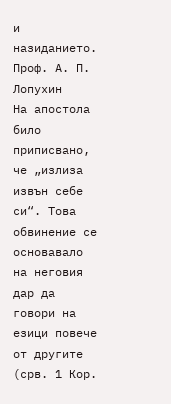и назиданието.
Проф. А. П. Лопухин
На апостола било приписвано, че „излиза извън себе си“. Това обвинение се основавало на неговия дар да говори на езици повече от другите (срв. 1 Кор.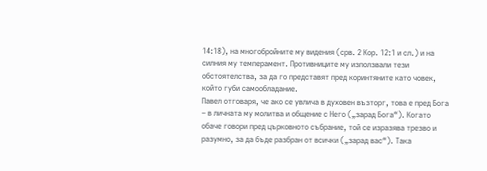14:18), на многобройните му видения (срв. 2 Кор. 12:1 и сл.) и на силния му темперамент. Противниците му използвали тези обстоятелства, за да го представят пред коринтяните като човек, който губи самообладание.
Павел отговаря, че ако се увлича в духовен възторг, това е пред Бога – в личната му молитва и общение с Него („зарад Бога“). Когато обаче говори пред църковното събрание, той се изразява трезво и разумно, за да бъде разбран от всички („зарад вас“). Така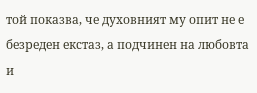той показва, че духовният му опит не е безреден екстаз, а подчинен на любовта и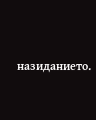назиданието.